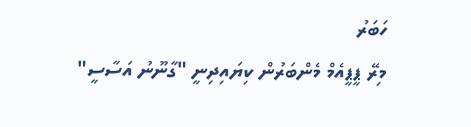ހަބަރު
މިރޭ ޕީޕީއެމް މެންބަރުން ކިޔައިދިނީ "ގާނޫނު އަސާސީ"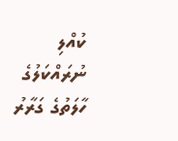ކުއްލި ނުރައްކަލުގެ ހާލަތުގެ ގަރާރު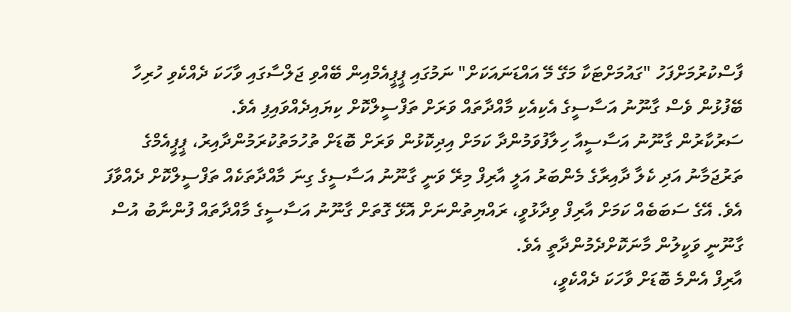ފާސްކުރުމަށްފަހު "ގައުމަށްޓަކާ މަގޭ މޭ އައްޑަނައަކަށް" ނަމުގައި ޕީޕީއެމްއިން ބޭއްވި ޖަލްސާގައި ވާހަކަ ދެއްކެވި ހުރިހާ ބޭފުޅުން ވެސް ގާނޫނު އަސާސީގެ އެކިއެކި މާއްދާތައް ވަރަށް ތަފްސީލްކޮށް ކިޔައިދެއްވައިފި އެވެ.
ސަރުކާރުން ގާނޫނު އަސާސީއާ ހިލާފުވަމުންދާ ކަމަށް އިދިކޮޅުން ވަރަށް ބޮޑަށް ތުހުމަތުކުރަމުންދާއިރު، ޕީޕީއެމްގެ ތަރުޖަމާނު އަދި ކެލާ ދާއިރާގެ މެންބަރު އަލީ އާރިފް މިރޭ ވަނީ ގާނޫނު އަސާސީގެ ގިނަ މާއްދާތަކެއް ތަފްސީލްކޮށް ދެއްވާފަ އެވެ. އޭގެ ސަބަބެއް ކަމަށް އާރިފް ވިދާޅުވީ، ރައްޔިތުންނަށް އޮޅޭ ގޮތަށް ގާނޫނު އަސާސީގެ މާއްދާތައް ފުންނާބު އުސް ގާނޫނީ ވަކީލުން މާނަކޮށްދެމުންދާތީ އެވެ.
އާރިފް އެންމެ ބޮޑަށް ވާހަކަ ދެއްކެވީ،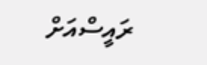ރައީސްއަށް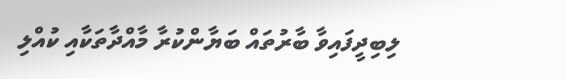ލިބިދީފައިވާ ބާރުތައް ބަޔާންކުރާ މާއްދާތަކާއި ކުއްލި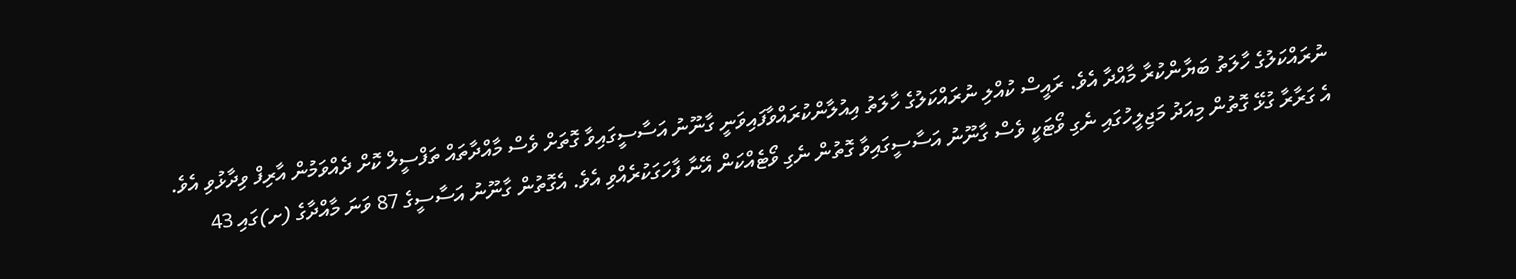ނުރައްކަލުގެ ހާލަތު ބަޔާންކުރާ މާއްދާ އެވެ. ރައީސް ކުއްލި ނުރައްކަލުގެ ހާލަތު އިއުލާންކުރައްވާފައިވަނީ ގާނޫނު އަސާސީގައިވާ ގޮތަށް ވެސް މާއްދާތައް ތަފްސީލް ކޮށް ދެއްވަމުން އާރިފް ވިދާޅުވި އެވެ.
އެ ގަރާރާ ގުޅޭ ގޮތުން މިއަދު މަޖިލީހުގައި ނެގި ވޯޓަކީ ވެސް ގާނޫނު އަސާސީގައިވާ ގޮތުން ނެގި ވޯޓެއްކަން އޭނާ ފާހަގަކުރެއްވި އެވެ. އެގޮތުން ގާނޫނު އަސާސީގެ 87 ވަނަ މާއްދާގެ (ށ)ގައި 43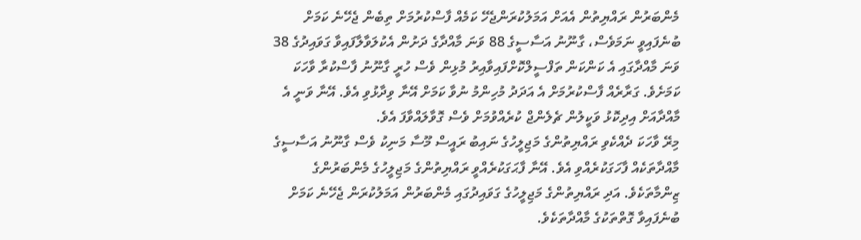މެންބަރުން ރައްޔިތުން އެއަށް އަމަލުކުރަންޖެހޭ ކަމެއް ފާސްކުރުމަށް ތިބެން ޖެހޭނެ ކަމަށް ބުނެފައިވީ ނަމަވެސް، ގާނޫނު އަސާސީގެ 88 ވަނަ މާއްދާގެ ދަށުން އެކުލަވާލާފައިވާ ގަވައިދުގެ 38 ވަނަ މާއްދާގައި އެ ކަންކަން ތަފްސީލްކޮށްފައިވާއިރު މުޅިން ވެސް ހުރީ ގާނޫނު ފާސްކުރާ ވާހަކަ ކަމަށެވެ. ގަރާރެއް ފާސްކުރުމަށް އެ އަދަދު މުހިންމު ނުވާ ކަމަށް އޭނާ ވިދާޅުވި އެވެ. އޭނާ ވަނީ އެ މާއްދާއަށް އިދިކޮޅު ވަކީލުން ޗެލެންޖް ކުރެއްވުމަށް ވެސް ގޮވާލައްވާފަ އެވެ.
މިރޭ ވާހަކަ ދެއްކެވި ރައްޔިތުންގެ މަޖިލީހުގެ ނައިބު ރައީސް މޫސާ މަނިކު ވެސް ގާނޫނު އަސާސީގެ މާއްދާތަކެއް ފާހަގަކުރެއްވި އެވެ. އޭނާ ފާޙަގަކުރެއްވީ ރައްޔިތުންގެ މަޖިލީހުގެ މެންބަރުންގެ ޒިންމާތަކެވެ. އަދި ރައްޔިތުންގެ މަޖިލީހުގެ ގަވައިދުގައި މެންބަރުން އަމަލުކުރަން ޖެހޭނެ ކަމަށް ބުނެފައިވާ ގޮތްތަކުގެ މާއްދާތަކެވެ.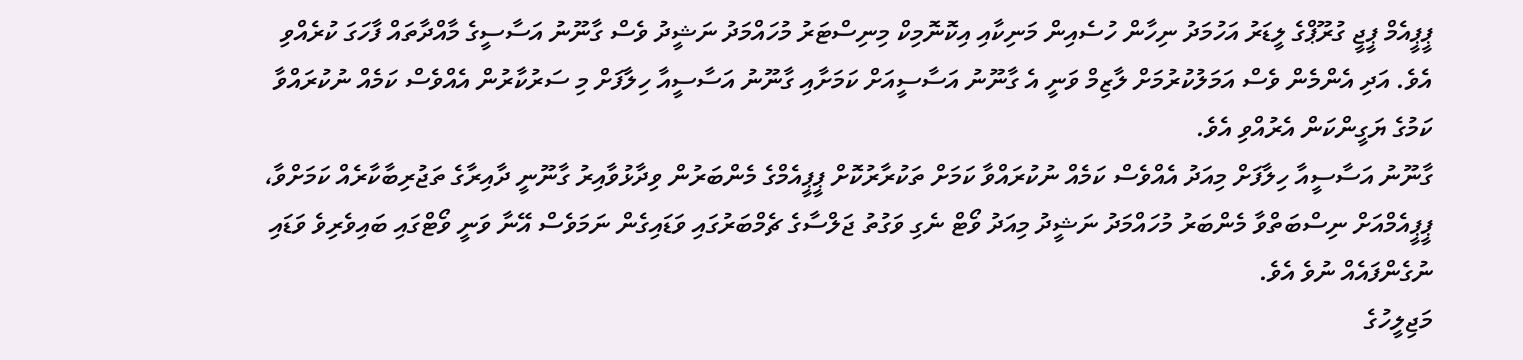ޕީޕީއެމް ޕީޖީ ގުރޫޕްގެ ލީޑަރު އަހުމަދު ނިހާން ހުސެއިން މަނިކާއި އިކޮނޮމިކް މިނިސްޓަރު މުހައްމަދު ނަޝީދު ވެސް ގާނޫނު އަސާސީގެ މާއްދާތައް ފާހަގަ ކުރެއްވި އެވެ. އަދި އެންމެން ވެސް އަމަލުކުރުމަށް ލާޒިމް ވަނީ އެ ގާނޫނު އަސާސީއަށް ކަމަށާއި ގާނޫނު އަސާސީއާ ހިލާފަށް މި ސަރުކާރުން އެއްވެސް ކަމެއް ނުކުރައްވާ ކަމުގެ ޔަގީންކަން އެރުއްވި އެވެ.
ގާނޫނު އަސާސީއާ ހިލާފަށް މިއަދު އެއްވެސް ކަމެއް ނުކުރައްވާ ކަމަށް ތަކުރާރުކޮށް ޕީޕީއެމްގެ މެންބަރުން ވިދާޅުވާއިރު ގާނޫނީ ދާއިރާގެ ތަޖުރިބާކާރެއް ކަމަށްވާ، ޕީޕީއެމްއަށް ނިސްބަތްވާ މެންބަރު މުހައްމަދު ނަޝީދު މިއަދު ވޯޓް ނެގި ވަގުތު ޖަލްސާގެ ޗެމްބަރުގައި ވަޑައިގެން ނަމަވެސް އޭނާ ވަނީ ވޯޓްގައި ބައިވެރިވެ ވަޑައި ނުގެންފައެއް ނުވެ އެވެ.
މަޖިލީހުގެ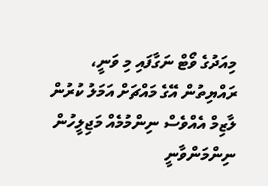މިއަދުގެ ވޯޓް ނަގާފައި މި ވަނީ، ރައްޔިތުން އޭގެ މައްޗަށް އަމަލު ކުރުން ލާޒިމް އެއްވެސް ނިންމުމެއް މަޖިލީހުން ނިންމަންވާނީ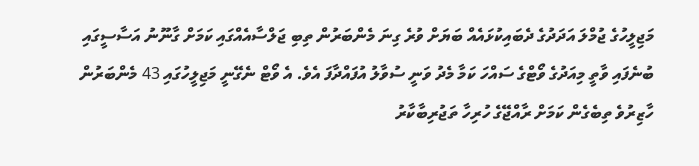މަޖިލީހުގެ ޖުމްލަ އަދަދުގެ ދެބައިކުޅައެއް ބަޔަށް ވުރެ ގިނަ މެންބަރުން ތިބި ޖަލްސާއެއްގައި ކަމަށް ގާނޫނު އަސާސީގައި ބުނެފައި ވާތީ މިއަދުގެ ވޯޓްގެ ސައްހަ ކަމާ މެދު ވަނީ ސުވާލު އުފައްދާފަ އެވެ. އެ ވޯޓް ނެގޭނީ މަޖިލީހުގައި 43 މެންބަރުން ހާޒިރުވެ ތިބެގެން ކަމަށް ރާއްޖޭގެ ހުރިހާ ތަޖުރިބާކާރު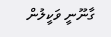ގާނޫނީ ވަކީލުން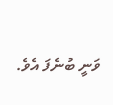ވަނީ ބުނެފަ އެވެ.